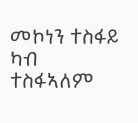መኮነን ተስፋይ
ካብ ተስፋኣለም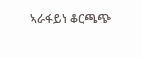ኣራፋይነ ቆርጫጭ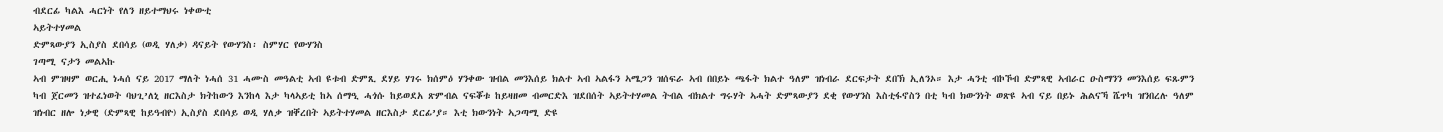ብደርፊ ካልእ ሓርነት የለን ዘይተማህሩ ነቀውቲ
ኣይትተሃመል
ድምጻውያን ኢስያስ ደበሳይ (ወዲ ሃለቃ) ዳናይት የውሃንስ፡ ስምሃር የውሃንስ
ገጣሚ ናታን መልኣኩ
ኣብ ምዝዛም ወርሒ ነሓሰ ናይ 2017 ማለት ነሓሰ 31 ሓሙስ መዓልቲ ኣብ ዩቱብ ድምጺ ደሃይ ሃገሩ ክሰምዕ ሃንቀው ዝብል መንእሰይ ክልተ ኣብ ኣልፋን ኣሜጋን ዝሰፍራ ኣብ በበይኑ ጫፋት ክልተ ዓለም ዝነብራ ደርፍታት ደበኽ ኢለንኦ። እታ ሓንቲ ብኮኾብ ድምጻዊ ኣብራር ዑስማንን መንእሰይ ፍጹምን ካብ ጀርመን ዝተፈነወት ባህጊ’ለኒ ዘርእስታ ክትከውን እንከላ እታ ካላኣይቲ ከኣ ሰማዒ ሓጎሱ ከይወደአ ጽምብል ናፍቖቱ ከይዛዘመ ብመርድእ ዝደበሰት ኣይትተሃመል ትብል ብክልተ ግሩሃት ኣሓት ድምጻውያን ደቂ የውሃንስ እስቲፋኖስን በቲ ካብ ክውንነት ወጽዩ ኣብ ናይ በይኑ ሕልናኻ ሼጥካ ዝንበረሉ ዓለም ዝነብር ዘሎ ነቃዊ (ድምጻዊ ከይዓብዮ) ኢስያስ ደበሳይ ወዲ ሃለቃ ዝቐረበት ኣይትተሃመል ዘርእስታ ደርፊ’ያ። እቲ ክውንነት ኣጋጣሚ ድዩ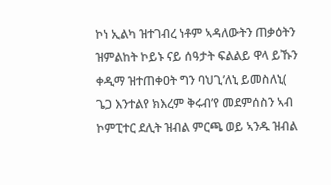ኮነ ኢልካ ዝተገብረ ነቶም ኣዳለውትን ጠቃዕትን ዝምልከት ኮይኑ ናይ ሰዓታት ፍልልይ ዋላ ይኹን ቀዲማ ዝተጠቀዐት ግን ባህጊ’ለኒ ይመስለኒ( ጌጋ እንተልየ ክእረም ቅሩብ’የ መደምሰስን ኣብ ኮምፒተር ደሊት ዝብል ምርጫ ወይ ኣንዱ ዝብል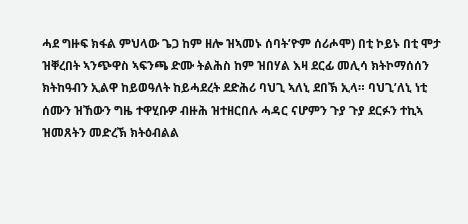ሓደ ግዙፍ ክፋል ምህላው ጌጋ ከም ዘሎ ዝኣመኑ ሰባት’ዮም ሰሪሖሞ) በቲ ኮይኑ በቲ ሞታ ዝቐረበት ኣንጭዋስ ኣፍንጫ ድሙ ትልሕስ ከም ዝበሃል እዛ ደርፊ መሊሳ ክትኮማሰሰን ክትከዓብን ኢልዋ ከይወዓለት ከይሓደረት ደድሕሪ ባህጊ ኣለኒ ደበኽ ኢላ። ባህጊ’ለኒ ነቲ ሰሙን ዝኸውን ግዜ ተዋሂቡዎ ብዙሕ ዝተዘርበሉ ሓዳር ናሆምን ጉያ ጉያ ደርፉን ተኪኣ ዝመጸትን መድረኽ ክትዕብልል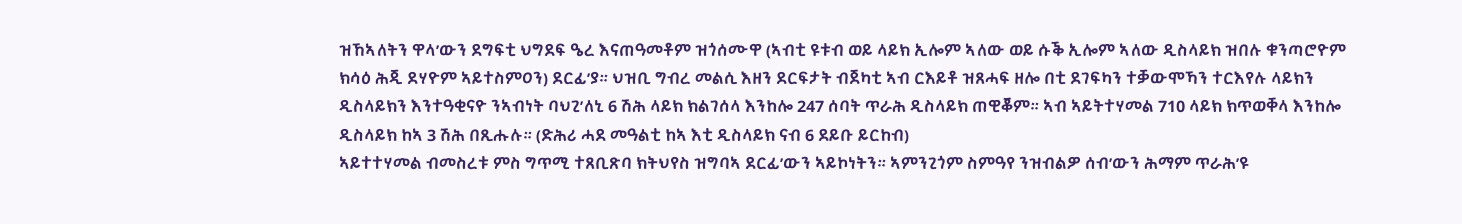ዝኸኣለትን ዋላ’ውን ደግፍቲ ህግደፍ ዔረ እናጠዓመቶም ዝጎሰሙዋ (ኣብቲ ዩቱብ ወይ ላይክ ኢሎም ኣለው ወይ ሱቕ ኢሎም ኣለው ዲስላይክ ዝበሉ ቁንጣሮዮም ክሳዕ ሕጂ ደሃዮም ኣይተስምዐን) ደርፊ’ያ። ህዝቢ ግብረ መልሲ እዘን ደርፍታት ብጀካቲ ኣብ ርእይቶ ዝጸሓፍ ዘሎ በቲ ደገፍካን ተቓውሞኻን ተርእየሉ ላይክን ዲስላይክን እንተዓቂናዮ ንኣብነት ባህጊ’ለኒ 6 ሽሕ ላይክ ክልገሰላ እንከሎ 247 ሰባት ጥራሕ ዲስላይክ ጠዊቖም። ኣብ ኣይትተሃመል 710 ላይክ ክጥወቐላ እንከሎ ዲስላይክ ከኣ 3 ሽሕ በጺሑሉ። (ድሕሪ ሓደ መዓልቲ ከኣ እቲ ዲስላይክ ናብ 6 ደይቡ ይርከብ)
ኣይተተሃመል ብመስረቱ ምስ ግጥሚ ተጸቢጽባ ክትህየስ ዝግባኣ ደርፊ’ውን ኣይኮነትን። ኣምንጊጎም ስምዓየ ንዝብልዎ ሰብ’ውን ሕማም ጥራሕ’ዩ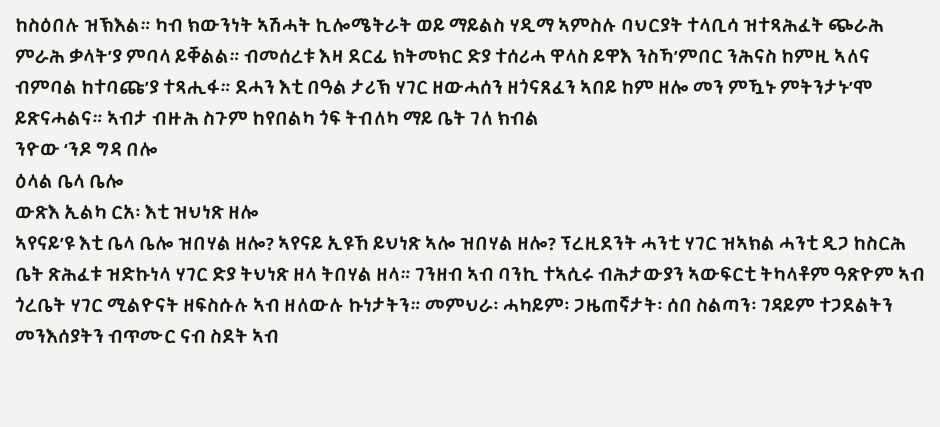ከስዕበሉ ዝኽእል። ካብ ክውንነት ኣሽሓት ኪሎሜትራት ወይ ማይልስ ሃዲማ ኣምስሉ ባህርያት ተላቢሳ ዝተጻሕፈት ጭራሕ ምራሕ ቃላት’ያ ምባላ ይቐልል። ብመሰረቱ እዛ ደርፊ ክትመክር ድያ ተሰሪሓ ዋላስ ይዋእ ንስኻ’ምበር ንሕናስ ከምዚ ኣለና ብምባል ከተባጩ’ያ ተጻሒፋ። ደሓን እቲ በዓል ታሪኽ ሃገር ዘውሓሰን ዘጎናጸፈን ኣበይ ከም ዘሎ መን ምዃኑ ምትንታኑ’ሞ ይጽናሓልና። ኣብታ ብዙሕ ስጉም ከየበልካ ጎፍ ትብለካ ማይ ቤት ገለ ክብል
ንዮው ‘ንዶ ግዳ በሎ
ዕላል ቤላ ቤሎ
ውጽእ ኢልካ ርአ፡ እቲ ዝህነጽ ዘሎ
ኣየናይ’ዩ እቲ ቤላ ቤሎ ዝበሃል ዘሎ? ኣየናይ ኢዩኸ ይህነጽ ኣሎ ዝበሃል ዘሎ? ፕረዚደንት ሓንቲ ሃገር ዝኣክል ሓንቲ ዲጋ ከስርሕ ቤት ጽሕፈቱ ዝድኩነላ ሃገር ድያ ትህነጽ ዘላ ትበሃል ዘላ። ገንዘብ ኣብ ባንኪ ተኣሲሩ ብሕታውያን ኣውፍርቲ ትካላቶም ዓጽዮም ኣብ ጎረቤት ሃገር ሚልዮናት ዘፍስሱሉ ኣብ ዘለውሉ ኩነታትን። መምህራ፡ ሓካይም፡ ጋዜጠኛታት፡ ሰበ ስልጣን፡ ገዳይም ተጋደልትን መንእሰያትን ብጥሙር ናብ ስደት ኣብ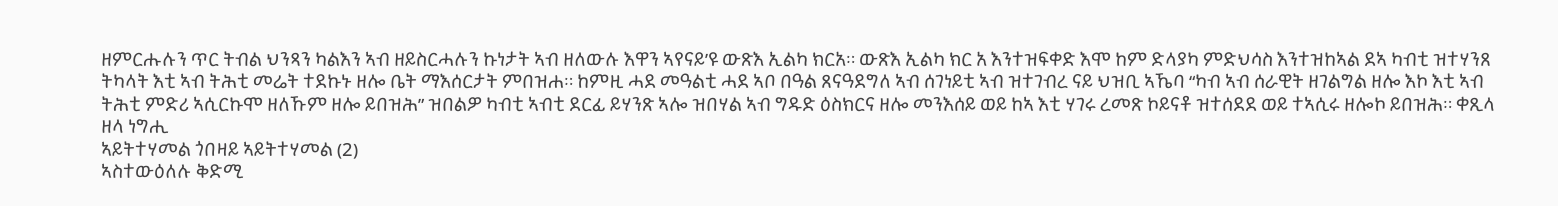ዘምርሑሉን ጥር ትብል ህንጻን ካልእን ኣብ ዘይስርሓሉን ኩነታት ኣብ ዘለውሉ እዋን ኣየናይ’ዩ ውጽእ ኢልካ ክርአ። ውጽእ ኢልካ ክር አ እንተዝፍቀድ እሞ ከም ድላያካ ምድህሳስ እንተዝከኣል ደኣ ካብቲ ዝተሃንጸ ትካላት እቲ ኣብ ትሕቲ መሬት ተደኩኑ ዘሎ ቤት ማእሰርታት ምበዝሐ። ከምዚ ሓደ መዓልቲ ሓደ ኣቦ በዓል ጸናዓደግለ ኣብ ሰገነይቲ ኣብ ዝተገብረ ናይ ህዝቢ ኣኼባ “ካብ ኣብ ሰራዊት ዘገልግል ዘሎ እኮ እቲ ኣብ ትሕቲ ምድሪ ኣሲርኩሞ ዘለኹም ዘሎ ይበዝሕ” ዝበልዎ ካብቲ ኣብቲ ደርፊ ይሃንጽ ኣሎ ዝበሃል ኣብ ግዱድ ዕስክርና ዘሎ መንእሰይ ወይ ከኣ እቲ ሃገሩ ረመጽ ኮይናቶ ዝተሰደደ ወይ ተኣሲሩ ዘሎኮ ይበዝሕ። ቀጺላ ዘላ ነግሒ
ኣይትተሃመል ጎበዛይ ኣይትተሃመል (2)
ኣስተውዕለሉ ቅድሚ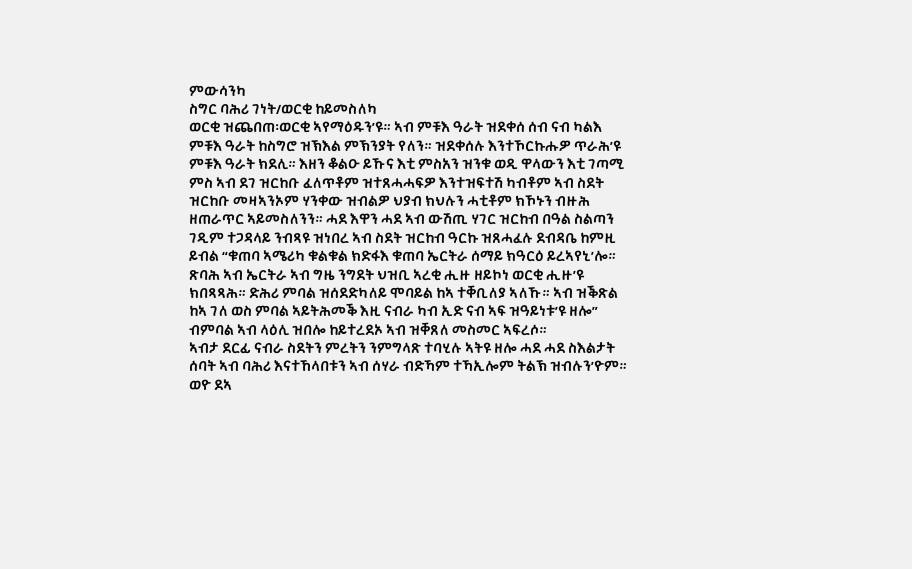ምውሳንካ
ስግር ባሕሪ ገነት/ወርቂ ከይመስለካ
ወርቂ ዝጨበጠ፡ወርቂ ኣየማዕዱን’ዩ። ኣብ ምቹእ ዓራት ዝደቀሰ ሰብ ናብ ካልእ ምቹእ ዓራት ከስግሮ ዝኽእል ምኽንያት የለን። ዝደቀሰሉ እንተኾርኩሑዎ ጥራሕ’ዩ ምቹእ ዓራት ክደሊ። እዘን ቆልዑ ይኹና እቲ ምስአን ዝንቁ ወዲ ዋላውን እቲ ገጣሚ ምስ ኣብ ደገ ዝርከቡ ፈለጥቶም ዝተጸሓሓፍዎ እንተዝፍተሽ ካብቶም ኣብ ስደት ዝርከቡ መዛኣንኦም ሃንቀው ዝብልዎ ህያብ ክህሉን ሓቲቶም ክኾኑን ብዙሕ ዘጠራጥር ኣይመስለንን። ሓደ እዋን ሓደ ኣብ ውሽጢ ሃገር ዝርከብ በዓል ስልጣን ገዲም ተጋዳላይ ንብጻዩ ዝነበረ ኣብ ስደት ዝርከብ ዓርኩ ዝጸሓፈሉ ደብዳቤ ከምዚ ይብል “ቁጠባ ኣሜሪካ ቁልቁል ክድፋእ ቁጠባ ኤርትራ ሰማይ ክዓርዕ ይረኣየኒ’ሎ። ጽባሕ ኣብ ኤርትራ ኣብ ግዜ ንግደት ህዝቢ ኣረቂ ሒዙ ዘይኮነ ወርቂ ሒዙ’ዩ ክበጻጻሕ። ድሕሪ ምባል ዝሰደድካለይ ሞባይል ከኣ ተቐቢለያ ኣለኹ። ኣብ ዝቕጽል ከኣ ገለ ወስ ምባል ኣይትሕመቕ እዚ ናብራ ካብ ኢድ ናብ ኣፍ ዝዓይነቱ’ዩ ዘሎ” ብምባል ኣብ ላዕሊ ዝበሎ ከይተረደኦ ኣብ ዝቐጸለ መስመር ኣፍረሶ።
ኣብታ ደርፊ ናብራ ስደትን ምረትን ንምግላጽ ተባሂሉ ኣትዩ ዘሎ ሓደ ሓደ ስእልታት ሰባት ኣብ ባሕሪ እናተኸላበቱን ኣብ ሰሃራ ብድኻም ተኻኢሎም ትልኽ ዝብሉን’ዮም። ወዮ ደኣ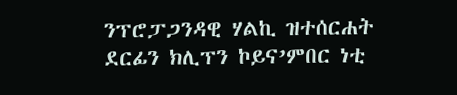ንፕሮፓጋንዳዊ ሃልኪ ዝተሰርሐት ደርፊን ክሊፕን ኮይና’ምበር ነቲ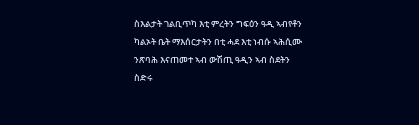ስእልታት ገልቢጥካ እቲ ምረትን ግፍዕን ዓዲ ኣብየቶን ካልኦት ቤት ማእሰርታትን በቲ ሓደ እቲ ነብሱ ኣሕሲሙ ንጽባሕ እናጠመተ ኣብ ውሽጢ ዓዲን ኣብ ስደትን ስድሩ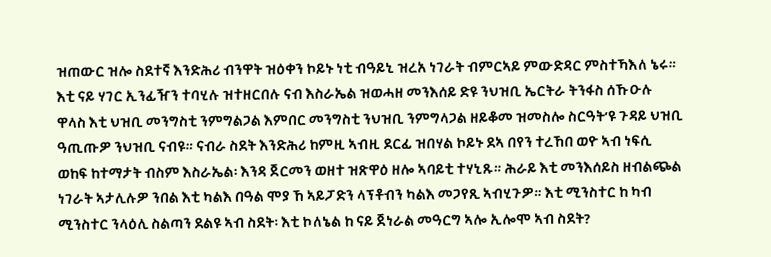ዝጠውር ዝሎ ስደተኛ እንድሕሪ ብንዋት ዝዕቀን ኮይኑ ነቲ ብዓይኒ ዝረአ ነገራት ብምርኣይ ምውድዳር ምስተኻእለ ኔሩ። እቲ ናይ ሃገር ኢንፊዥን ተባሂሉ ዝተዘርበሉ ናብ እስራኤል ዝወሓዘ መንእሰይ ድዩ ንህዝቢ ኤርትራ ትንፋስ ሰኹዑሉ ዋላስ እቲ ህዝቢ መንግስቲ ንምግልጋል እምበር መንግስቲ ንህዝቢ ንምግላጋል ዘይቆመ ዝመስሎ ስርዓት’ዩ ጉዳይ ህዝቢ ዓጢጡዎ ንህዝቢ ናብዩ። ናብራ ስደት እንድሕሪ ከምዚ ኣብዚ ደርፊ ዝበሃል ኮይኑ ደኣ በየን ተረኸበ ወዮ ኣብ ነፍሲ ወከፍ ከተማታት ብስም እስራኤል፡ እንዳ ጀርመን ወዘተ ዝጽዋዕ ዘሎ ኣባይቲ ተሃኒጹ። ሕራይ እቲ መንእሰይስ ዘብልጭል ነገራት ኣታሊሉዎ ንበል እቲ ካልእ በዓል ሞያ ኸ ኣይፓድን ላፕቶብን ካልእ መጋየጺ ኣብሂጉዎ። እቲ ሚንስተር ከ ካብ ሚንስተር ንላዕሊ ስልጣን ደልዩ ኣብ ስደት፡ እቲ ኮለኔል ከ ናይ ጀነራል መዓርግ ኣሎ ኢሎሞ ኣብ ስደት?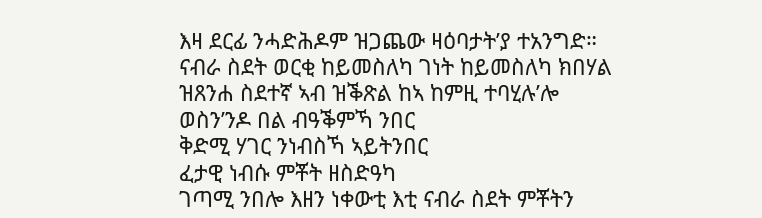እዛ ደርፊ ንሓድሕዶም ዝጋጨው ዛዕባታት’ያ ተአንግድ። ናብራ ስደት ወርቂ ከይመስለካ ገነት ከይመስለካ ክበሃል ዝጸንሐ ስደተኛ ኣብ ዝቕጽል ከኣ ከምዚ ተባሂሉ’ሎ
ወስን’ንዶ በል ብዓቕምኻ ንበር
ቅድሚ ሃገር ንነብስኻ ኣይትንበር
ፈታዊ ነብሱ ምቾት ዘስድዓካ
ገጣሚ ንበሎ እዘን ነቀውቲ እቲ ናብራ ስደት ምቾትን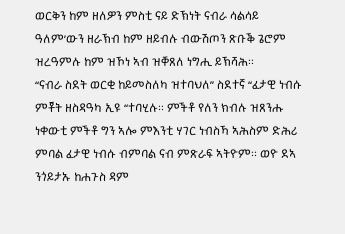ወርቅን ከም ዘለዎን ምስቲ ናይ ድኽነት ናብራ ሳልሳይ ዓለም’ውን ዘራኽብ ከም ዘይብሉ ብውሽጦን ጽቡቕ ጌሮም ዝረዓምሉ ከም ዝኾነ ኣብ ዝቐጸለ ነግሒ ይኽሻሕ።
“ናብራ ስደት ወርቂ ከይመስለካ ዝተባህለ” ስደተኛ “ፈታዊ ነብሱ ምቾት ዘስዳዓካ ኢዩ “ተባሂሉ። ምችቶ የለን ክብሉ ዝጸንሑ ነቀውቲ ምችቶ ግን ኣሎ ምእንቲ ሃገር ነብስኻ ኣሕስም ድሕሪ ምባል ፈታዊ ነብሱ ብምባል ናብ ምጽራፍ ኣትዮም። ወዮ ደኣ ንጎይታኡ ከሐጉስ ዳም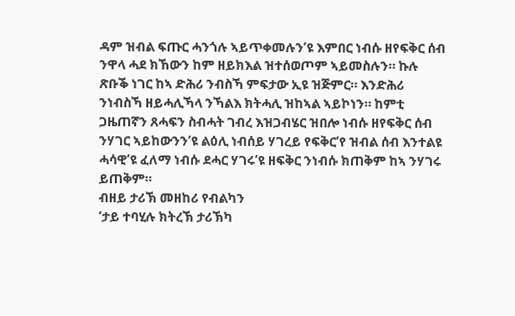ዳም ዝብል ፍጡር ሓንጎሉ ኣይጥቀመሉን’ዩ እምበር ነብሱ ዘየፍቅር ሰብ ንዋላ ሓደ ክኸውን ከም ዘይክእል ዝተሰወጦም ኣይመስሉን። ኩሉ ጽቡቕ ነገር ከኣ ድሕሪ ንብስኻ ምፍታው ኢዩ ዝጅምር። እንድሕሪ ንነብስኻ ዘይሓሊኻላ ንኻልእ ክትሓሊ ዝከኣል ኣይኮነን። ከምቲ ጋዜጠኛን ጸሓፍን ስብሓት ገብረ እዝጋብሄር ዝበሎ ነብሱ ዘየፍቅር ሰብ ንሃገር ኣይከውንን’ዩ ልዕሊ ነብሰይ ሃገረይ የፍቅር’የ ዝብል ሰብ እንተልዩ ሓሳዊ’ዩ ፈለማ ነብሱ ደሓር ሃገሩ’ዩ ዘፍቅር ንነብሱ ክጠቅም ከኣ ንሃገሩ ይጠቅም።
ብዘይ ታሪኽ መዘከሪ የብልካን
‘ታይ ተባሂሉ ክትረኽ ታሪኽካ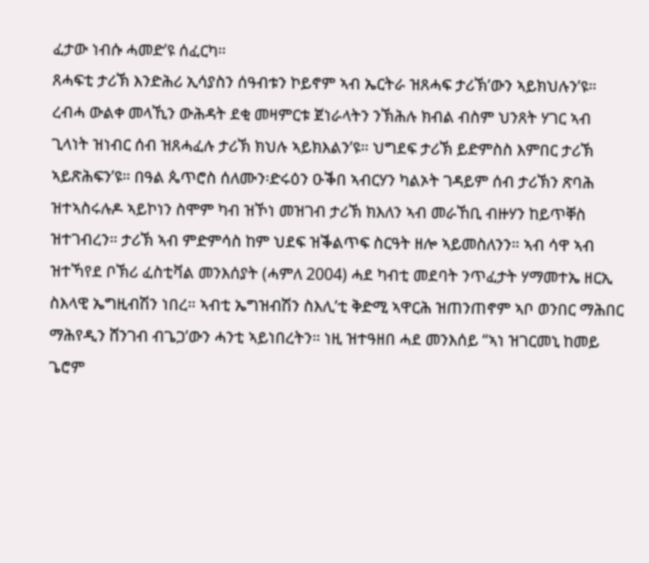ፈታው ነብሱ ሓመድ’ዩ ሰፈርካ።
ጸሓፍቲ ታሪኽ እንድሕሪ ኢሳያስን ሰዓብቱን ኮይኖም ኣብ ኤርትራ ዝጸሓፍ ታሪኽ’ውን ኣይክህሉን’ዩ። ረብሓ ውልቀ መላኺን ውሕዳት ደቂ መዛምርቱ ጀነራላትን ንኽሕሉ ክብል ብስም ህንጸት ሃገር ኣብ ጊላነት ዝነብር ሰብ ዝጸሓፈሉ ታሪኽ ክህሉ ኣይክእልን’ዩ። ህግደፍ ታሪኽ ይድምስስ እምበር ታሪኽ ኣይጽሕፍን’ዩ። በዓል ጴጥሮስ ሰለሙን፡ድሩዕን ዑቕበ ኣብርሃን ካልኦት ገዳይም ሰብ ታሪኽን ጽባሕ ዝተኣስሩሉዶ ኣይኮነን ስሞም ካብ ዝኾነ መዝገብ ታሪኽ ክእለን ኣብ መራኸቢ ብዙሃን ከይጥቐስ ዝተገብረን። ታሪኽ ኣብ ምድምሳስ ከም ህደፍ ዝቕልጥፍ ስርዓት ዘሎ ኣይመስለንን። ኣብ ሳዋ ኣብ ዝተኻየደ ቦኽሪ ፈስቲቫል መንእሰያት (ሓምለ 2004) ሓደ ካብቲ መደባት ንጥፈታት ሃማመተኤ ዘርኢ ስእላዊ ኤግዚብሽን ነበረ። ኣብቲ ኤግዝብሽን ስእሊ’ቲ ቅድሚ ኣዋርሕ ዝጠንጠኖም ኣቦ ወንበር ማሕበር ማሕየዲን ሸንገብ ብጌጋ’ውን ሓንቲ ኣይነበረትን። ነዚ ዝተዓዘበ ሓደ መንእሰይ “ኣነ ዝገርመኒ ከመይ ጌሮም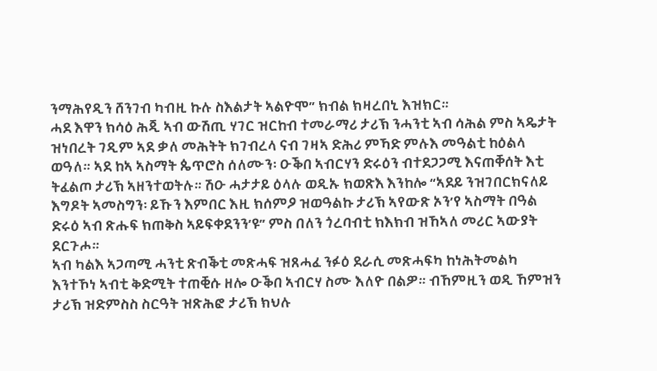ንማሕየዲን ሸንገብ ካብዚ ኩሉ ስእልታት ኣልዮሞ” ክብል ክዛረበኒ እዝክር።
ሓደ እዋን ክሳዕ ሕጂ ኣብ ውሽጢ ሃገር ዝርከብ ተመራማሪ ታሪኽ ንሓንቲ ኣብ ሳሕል ምስ ኣዴታት ዝነበረት ገዲም ኣደ ቃለ መሕትት ክገብረላ ናብ ገዛኣ ድሕሪ ምኻድ ምሉእ መዓልቲ ከዕልላ ወዓለ። ኣደ ከኣ ኣስማት ጴጥሮስ ሰለሙን፡ ዑቕበ ኣብርሃን ድሩዕን ብተደጋጋሚ እናጠቐሰት እቲ ትፈልጦ ታሪኽ ኣዘንተወትሉ። ሽዑ ሓታታይ ዕላሉ ወዲኡ ክወጽእ እንከሎ “ኣደይ ንዝገበርክናለይ እግዶት ኣመስግን፡ ይኹን እምበር እዚ ክሰምዖ ዝወዓልኩ ታሪኽ ኣየውጽ ኦን’የ ኣስማት በዓል ድሩዕ ኣብ ጽሑፍ ክጠቅስ ኣይፍቀደንን’ዩ” ምስ በለን ጎረባብቲ ክእክብ ዝኸኣለ መሪር ኣውያት ደርጉሖ።
ኣብ ካልእ ኣጋጣሚ ሓንቲ ጽብቕቲ መጽሓፍ ዝጸሓፈ ንፉዕ ደራሲ መጽሓፍካ ከነሕትመልካ እንተኾነ ኣብቲ ቅድሚት ተጠቒሱ ዘሎ ዑቕበ ኣብርሃ ስሙ እለዮ በልዎ። ብኸምዚን ወዲ ኸምዝን ታሪኽ ዝድምስስ ስርዓት ዝጽሕፎ ታሪኽ ክህሉ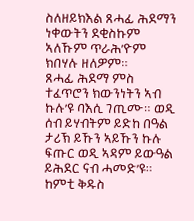ስለዘይክእል ጸሓፊ ሕደማን ነቀውትን ደቂስኩም ኣለኹም ጥራሕ’ዮም ክበሃሉ ዘለዎም።
ጸሓፊ ሕደማ ምስ ተፈጥሮን ክውንነትን ኣብ ኩሉ’ዩ ባእሲ ገጢሙ። ወዲ ሰብ ይሃብትም ይድከ በዓል ታሪኽ ይኹን ኣይኹን ኩሉ ፍጡር ወዲ ኣዳም ይውዓል ይሕደር ናብ ሓመድ’ዩ። ከምቲ ቅዱስ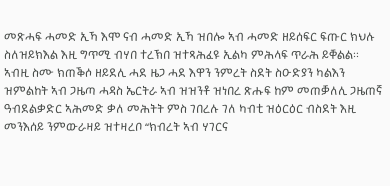መጽሓፍ ሓመድ ኢኻ እሞ ናብ ሓመድ ኢኻ ዝበሎ ኣብ ሓመድ ዘይሰፍር ፍጡር ክህሉ ስለዝይክእል እዚ ግጥሚ ብሃበ ተረኽበ ዝተጻሕፈዩ ኢልካ ምሕላፍ ጥራሕ ይቐልል። ኣብዚ ስሙ ክጠቕሶ ዘይደሊ ሓደ ዜጋ ሓደ እዋን ንምረት ስደት ስዑድያን ካልእን ዝምልከት ኣብ ጋዜጣ ሓዳስ ኤርትራ ኣብ ዝዝንቶ ዝነበረ ጽሑፍ ከም መጠቓለሊ ጋዜጠኛ ዓብደልቃድር ኣሕመድ ቃለ መሕትት ምስ ገበረሉ ገለ ካብቲ ዝዕርዕር ብስደት እዚ መንእሰይ ንምውራዛይ ዝተዛረቦ “ክብረት ኣብ ሃገርና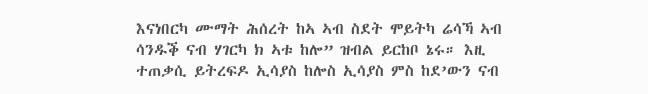እናነበርካ ሙማት ሕሰረት ከኣ ኣብ ስደት ሞይትካ ሬሳኻ ኣብ ሳንዱቕ ናብ ሃገርካ ክ ኣቱ ከሎ” ዝብል ይርከቦ ኔሩ። እዚ ተጠቃሲ ይትረፍዶ ኢሳያስ ከሎስ ኢሳያስ ምስ ከደ’ውን ናብ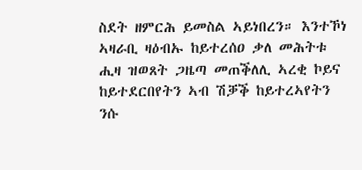ስደት ዘምርሕ ይመስል ኣይነበረን። እንተኾነ ኣዛራቢ ዛዕብኡ ከይተረሰዐ ቃለ መሕትቱ ሒዛ ዝወጸት ጋዜጣ መጠቕለሊ ኣረቂ ኮይና ከይተደርበየትን ኣብ ሽቓቕ ከይተረኣየትን ንሱ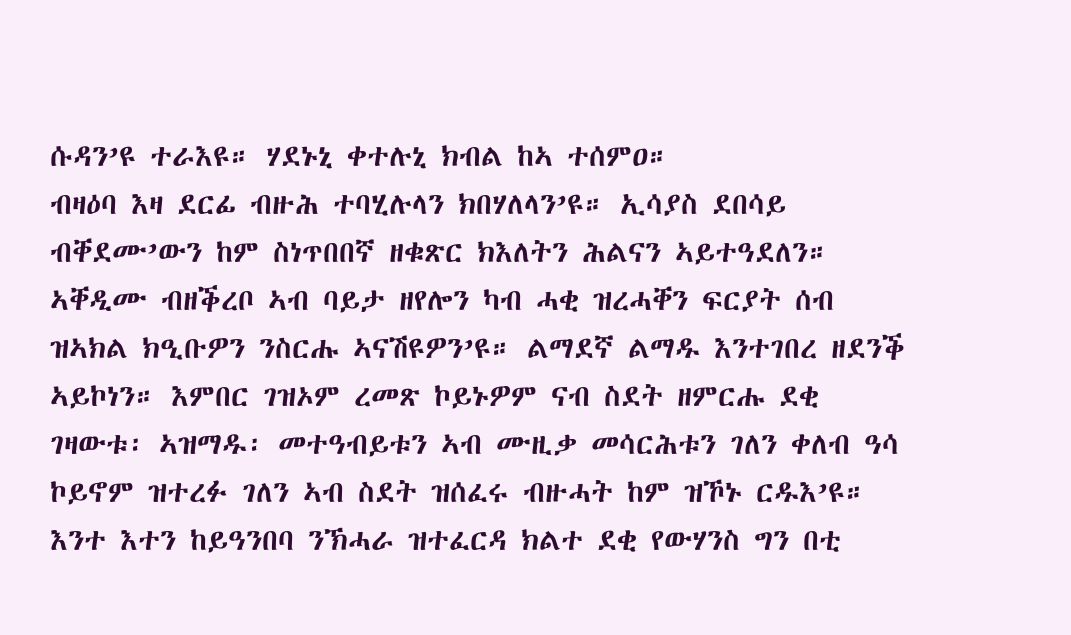ሱዳን’ዩ ተራእዩ። ሃደኑኒ ቀተሉኒ ክብል ከኣ ተሰምዐ።
ብዛዕባ እዛ ደርፊ ብዙሕ ተባሂሉላን ክበሃለላን’ዩ። ኢሳያስ ደበሳይ ብቐደሙ’ውን ከም ስነጥበበኛ ዘቁጽር ክእለትን ሕልናን ኣይተዓደለን። ኣቐዲሙ ብዘቕረቦ ኣብ ባይታ ዘየሎን ካብ ሓቂ ዝረሓቐን ፍርያት ሰብ ዝኣክል ክዒቡዎን ንስርሑ ኣናሽዩዎን’ዩ። ልማደኛ ልማዱ እንተገበረ ዘደንቕ ኣይኮነን። እምበር ገዝኦም ረመጽ ኮይኑዎም ናብ ስደት ዘምርሑ ደቂ ገዛውቱ፡ ኣዝማዱ፡ መተዓብይቱን ኣብ ሙዚቃ መሳርሕቱን ገለን ቀለብ ዓሳ ኮይኖም ዝተረፉ ገለን ኣብ ስደት ዝሰፈሩ ብዙሓት ከም ዝኾኑ ርዱእ’ዩ። እንተ እተን ከይዓንበባ ንኽሓራ ዝተፈርዳ ክልተ ደቂ የውሃንስ ግን በቲ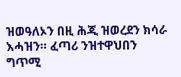ዝወዓለኦን በዚ ሕጂ ዝወረደን ክሳራ እሓዝን። ፈጣሪ ንዝተዋህበን ግጥሚ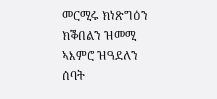መርሚሩ ክነጽግዕን ክቕበልን ዝመሚ ኣእምሮ ዝዓደለን ሰባት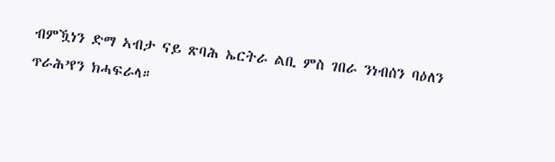ብምዃነን ድማ ኣብታ ናይ ጽባሕ ኤርትራ ልቢ ምስ ገበራ ንነብሰን ባዕለን ጥራሕ’የን ክሓፍራላ።